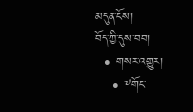མདུན་ངོས།
བོད་ཀྱི་དུས་བབ།
  • གསར་འགྱུར།
    • ༸གོང་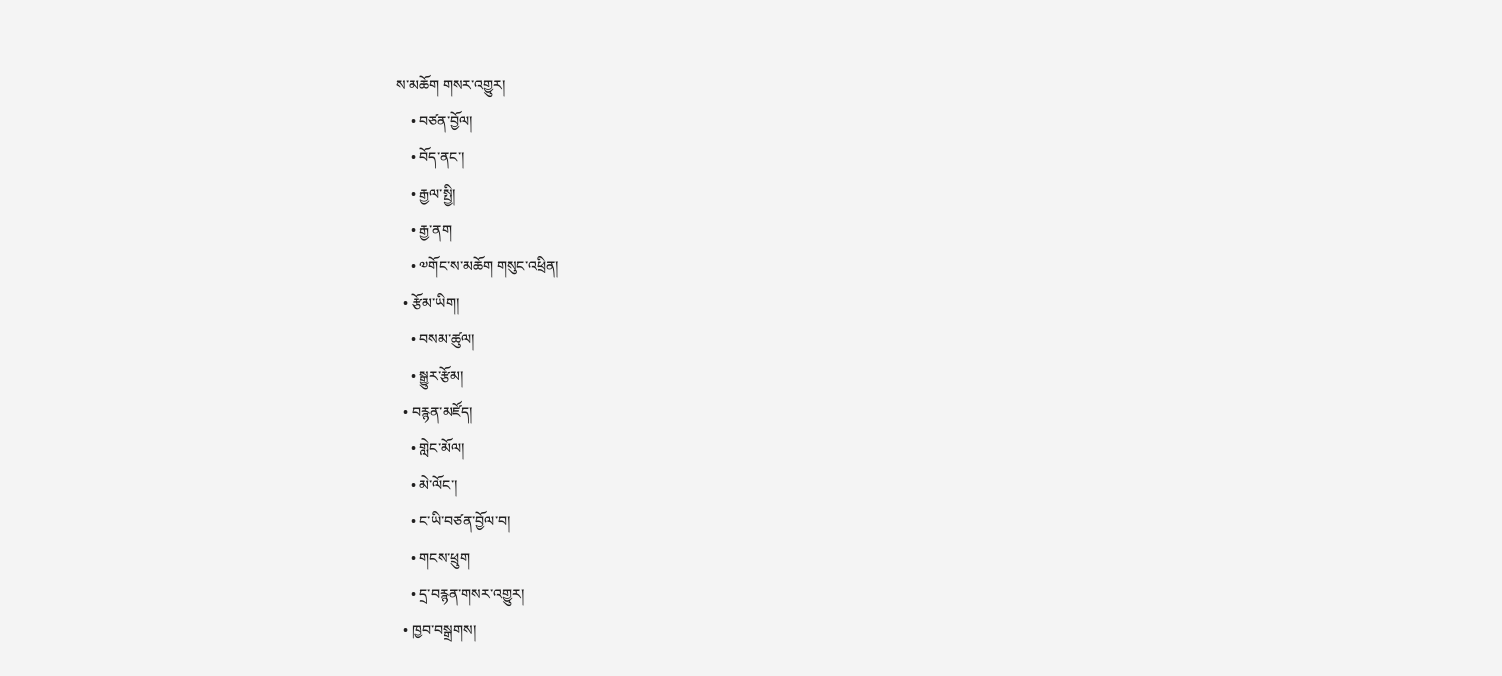ས་མཆོག གསར་འགྱུར།
    • བཙན་བྱོལ།
    • བོད་ནང་།
    • རྒྱལ་སྤྱི།
    • རྒྱ་ནག
    • ༧གོང་ས་མཆོག གསུང་འཕྲིན།
  • རྩོམ་ཡིག།
    • བསམ་ཚུལ།
    • སྒྱུར་རྩོམ།
  • བརྙན་མཛོད།
    • གླེང་མོལ།
    • མེ་ལོང་།
    • ང་ཡི་བཙན་བྱོལ་བ།
    • གངས་ཕྲུག
    • དྲ་བརྙན་གསར་འགྱུར།
  • ཁྱབ་བསྒྲགས།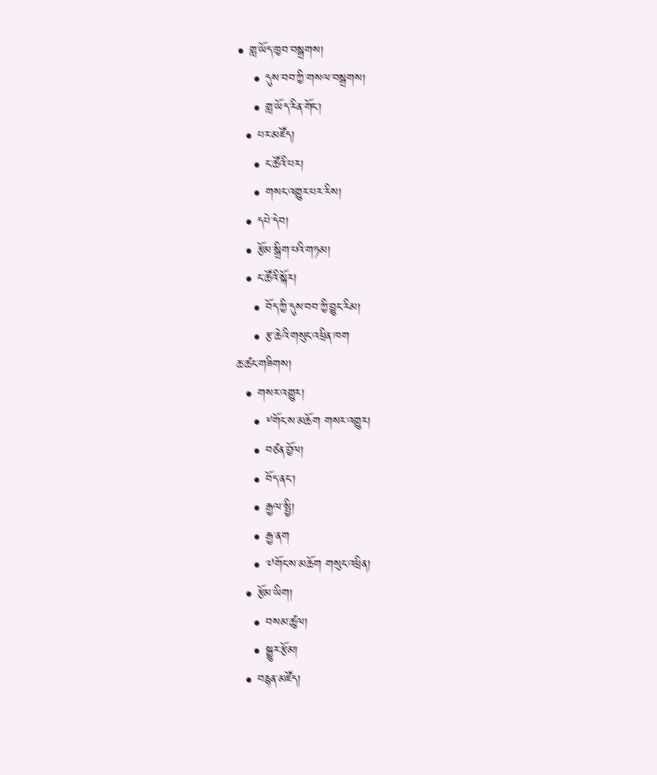• གླ་ཡོད་ཁྱབ་བསྒྲགས།
    • དུས་བབ་ཀྱི་གསལ་བསྒྲགས།
    • གླ་ཡོད་རིན་གོང་།
  • པར་མཛོད།
    • ང་ཚོའི་པར།
    • གསང་འགྱུར་པར་རིས།
  • དཔེ་དེབ།
  • རྩོམ་སྒྲིག་པའི་གཏམ།
  • ང་ཚོའི་སྐོར།
    • བོད་ཀྱི་དུས་བབ་ཀྱི་བྱུང་རིམ།
    • རྩ་ཆེའི་གསུང་འཕྲིན་ཁག
ཆ་ཚང་གཟིགས།
  • གསར་འགྱུར།
    • ༸གོང་ས་མཆོག གསར་འགྱུར།
    • བཙན་བྱོལ།
    • བོད་ནང་།
    • རྒྱལ་སྤྱི།
    • རྒྱ་ནག
    • ༧གོང་ས་མཆོག གསུང་འཕྲིན།
  • རྩོམ་ཡིག།
    • བསམ་ཚུལ།
    • སྒྱུར་རྩོམ།
  • བརྙན་མཛོད།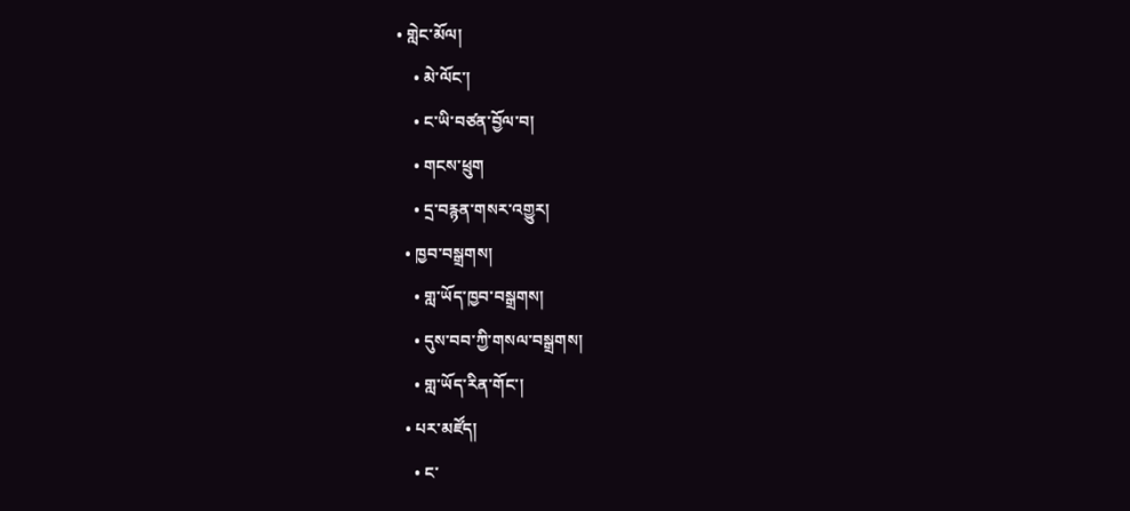• གླེང་མོལ།
    • མེ་ལོང་།
    • ང་ཡི་བཙན་བྱོལ་བ།
    • གངས་ཕྲུག
    • དྲ་བརྙན་གསར་འགྱུར།
  • ཁྱབ་བསྒྲགས།
    • གླ་ཡོད་ཁྱབ་བསྒྲགས།
    • དུས་བབ་ཀྱི་གསལ་བསྒྲགས།
    • གླ་ཡོད་རིན་གོང་།
  • པར་མཛོད།
    • ང་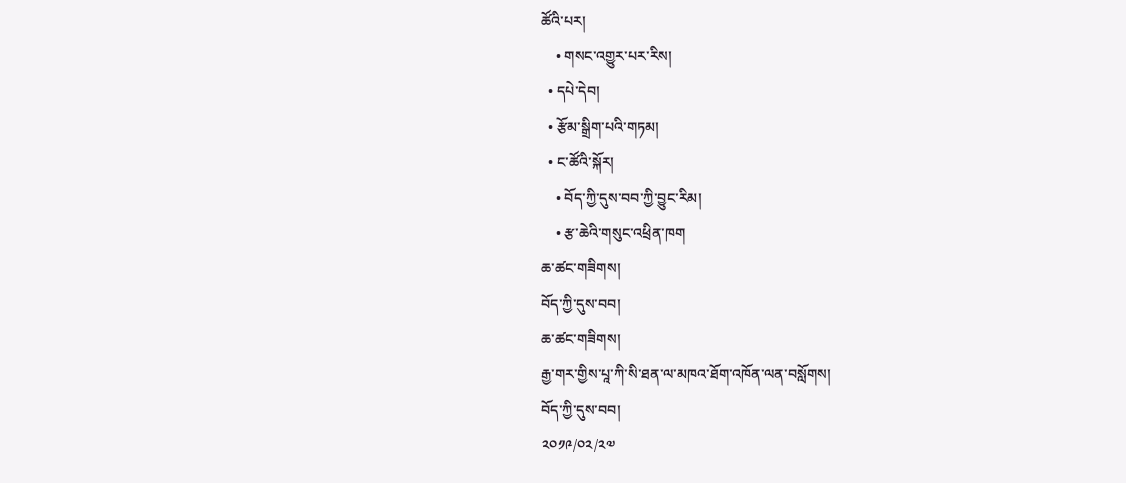ཚོའི་པར།
    • གསང་འགྱུར་པར་རིས།
  • དཔེ་དེབ།
  • རྩོམ་སྒྲིག་པའི་གཏམ།
  • ང་ཚོའི་སྐོར།
    • བོད་ཀྱི་དུས་བབ་ཀྱི་བྱུང་རིམ།
    • རྩ་ཆེའི་གསུང་འཕྲིན་ཁག
ཆ་ཚང་གཟིགས།
བོད་ཀྱི་དུས་བབ།
ཆ་ཚང་གཟིགས།
རྒྱ་གར་གྱིས་པཱ་ཀི་སི་ཐན་ལ་མཁའ་ཐོག་འཁོན་ལན་བསློགས།
བོད་ཀྱི་དུས་བབ།
༢༠༡༩/༠༢/༢༧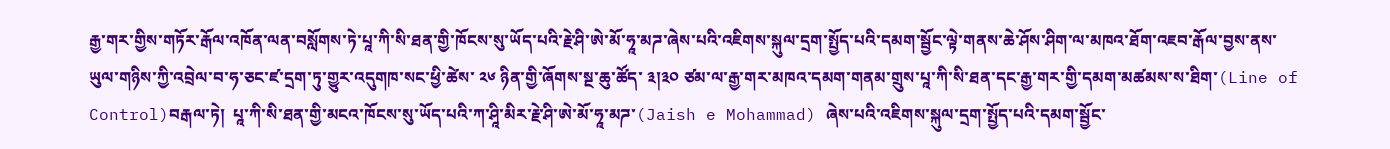རྒྱ་གར་གྱིས་གཏོར་རྒོལ་འཁོན་ལན་བསློགས་ཏེ་པཱ་ཀི་སི་ཐན་གྱི་ཁོངས་སུ་ཡོད་པའི་རྗེ་ཤི་ཨེ་མོ་ཧཱ་མཌ་ཞེས་པའི་འཇིགས་སྐུལ་དྲག་སྤྱོད་པའི་དམག་སྦྱོང་ལྟེ་གནས་ཆེ་ཤོས་ཤིག་ལ་མཁའ་ཐོག་འཇབ་རྒོལ་བྱས་ནས་ཡུལ་གཉིས་ཀྱི་འབྲེལ་བ་ཧ་ཅང་ཛ་དྲག་ཏུ་གྱུར་འདུགཁ་སང་ཕྱི་ཚེས་ ༢༦ ཉིན་གྱི་ཞོགས་སྔ་ཆུ་ཚོད་ ༣།༣༠ ཙམ་ལ་རྒྱ་གར་མཁའ་དམག་གནམ་གྲུས་པཱ་ཀི་སི་ཐན་དང་རྒྱ་གར་གྱི་དམག་མཚམས་ས་ཐིག་(Line of Control)བརྒལ་ཏེ།  པཱ་ཀི་སི་ཐན་གྱི་མངའ་ཁོངས་སུ་ཡོད་པའི་ཀ་ཤཱི་མིར་རྗེ་ཤི་ཨེ་མོ་ཧཱ་མཌ་(Jaish e Mohammad) ཞེས་པའི་འཇིགས་སྐུལ་དྲག་སྤྱོད་པའི་དམག་སྦྱོང་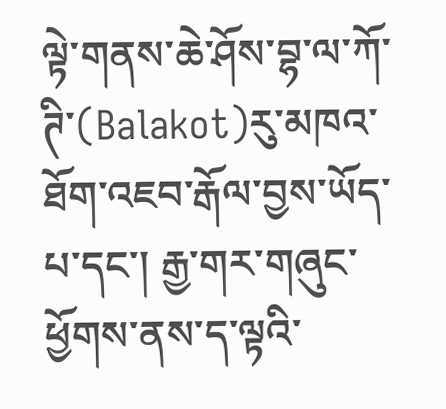ལྟེ་གནས་ཆེ་ཤོས་བྷ་ལ་ཀོ་ཊི་(Balakot)རུ་མཁའ་ཐོག་འཇབ་རྒོལ་བྱས་ཡོད་པ་དང་། རྒྱ་གར་གཞུང་ཕྱོགས་ནས་ད་ལྟའི་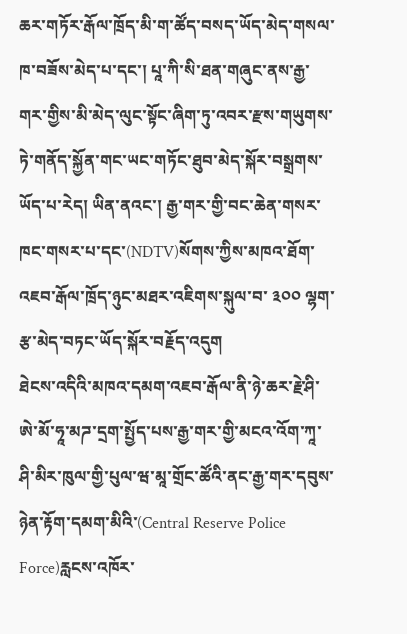ཆར་གཏོར་རྒོལ་ཁྲོད་མི་ག་ཚོད་བསད་ཡོད་མེད་གསལ་ཁ་བཟོས་མེད་པ་དང་། པཱ་ཀི་སི་ཐན་གཞུང་ནས་རྒྱ་གར་གྱིས་མི་མེད་ལུང་སྟོང་ཞིག་ཏུ་འབར་རྫས་གཡུགས་ཏེ་གནོད་སྐྱོན་གང་ཡང་གཏོང་ཐུབ་མེད་སྐོར་བསྒྲགས་ཡོད་པ་རེད། ཡིན་ནའང་། རྒྱ་གར་གྱི་བང་ཆེན་གསར་ཁང་གསར་པ་དང་(NDTV)སོགས་ཀྱིས་མཁའ་ཐོག་འཇབ་རྒོལ་ཁྲོད་ཉུང་མཐར་འཇིགས་སྐུལ་བ་ ༣༠༠ ལྷག་རྩ་མེད་བཏང་ཡོད་སྐོར་བརྗོད་འདུག
ཐེངས་འདིའི་མཁའ་དམག་འཇབ་རྒོལ་ནི་ཉེ་ཆར་རྗེ་ཤི་ཨེ་མོ་ཧཱ་མཌ་དྲག་སྤྱོད་པས་རྒྱ་གར་གྱི་མངའ་འོག་ཀཱ་ཤི་མིར་ཁུལ་གྱི་པུལ་ཝ་མཱ་གྲོང་ཚོའི་ནང་རྒྱ་གར་དབུས་ཉེན་རྟོག་དམག་མིའི་(Central Reserve Police Force)རླངས་འཁོར་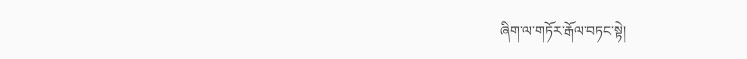ཞིག་ལ་གཏོར་རྒོལ་བཏང་སྟེ།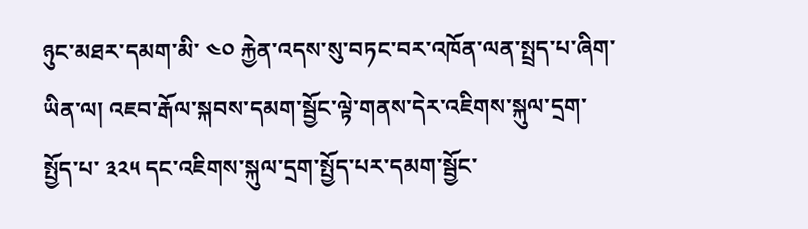ཉུང་མཐར་དམག་མི་ ༤༠ རྐྱེན་འདས་སུ་བཏང་བར་འཁོན་ལན་སྤྲད་པ་ཞིག་ཡིན་ལ། འཇབ་རྒོལ་སྐབས་དམག་སྦྱོང་ལྟེ་གནས་དེར་འཇིགས་སྐུལ་དྲག་སྤྱོད་པ་ ༣༢༥ དང་འཇིགས་སྐུལ་དྲག་སྤྱོད་པར་དམག་སྦྱོང་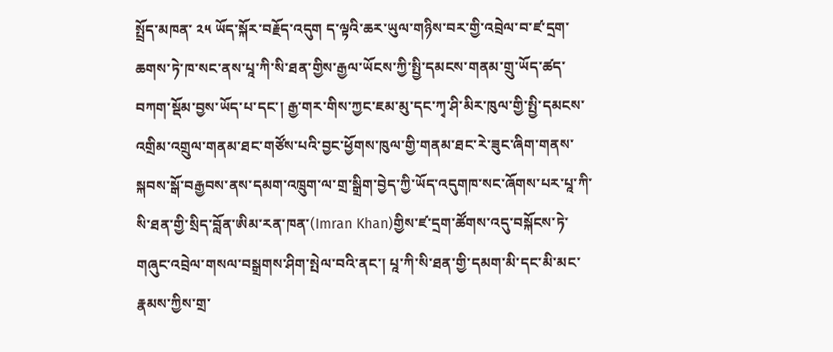སྤྲོད་མཁན་ ༢༥ ཡོད་སྐོར་བརྗོད་འདུག ད་ལྟའི་ཆར་ཡུལ་གཉིས་བར་གྱི་འབྲེལ་བ་ཛ་དྲག་ཆགས་ཏེ་ཁ་སང་ནས་པཱ་ཀི་སི་ཐན་གྱིས་རྒྱལ་ཡོངས་ཀྱི་སྤྱི་དམངས་གནམ་གྲུ་ཡོད་ཚད་བཀག་སྡོམ་བྱས་ཡོད་པ་དང་། རྒྱ་གར་གིས་ཀྱང་ཇམ་མུ་དང་ཀྭ་ཤི་མིར་ཁུལ་གྱི་སྤྱི་དམངས་འགྲིམ་འགྲུལ་གནམ་ཐང་གཙོས་པའི་བྱང་ཕྱོགས་ཁུལ་གྱི་གནམ་ཐང་རེ་ཟུང་ཞིག་གནས་སྐབས་སྒོ་བརྒྱབས་ནས་དམག་འཁྲུག་ལ་གྲ་སྒྲིག་བྱེད་ཀྱི་ཡོད་འདུགཁ་སང་ཞོགས་པར་པཱ་ཀི་སི་ཐན་གྱི་སྲིད་བློན་ཨིམ་རན་ཁན་(Imran Khan)གྱིས་ཛ་དྲག་ཚོགས་འདུ་བསྐོངས་ཏེ་གཞུང་འབྲེལ་གསལ་བསྒྲགས་ཤིག་སྤེལ་བའི་ནང་། པཱ་ཀི་སི་ཐན་གྱི་དམག་མི་དང་མི་མང་རྣམས་ཀྱིས་གྲ་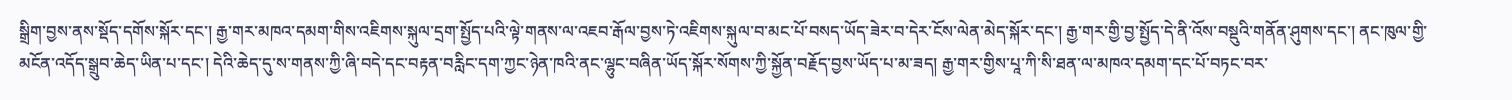སྒྲིག་བྱས་ནས་སྡོད་དགོས་སྐོར་དང་། རྒྱ་གར་མཁའ་དམག་གིས་འཇིགས་སྐུལ་དྲག་སྤྱོད་པའི་ལྟེ་གནས་ལ་འཇབ་རྒོལ་བྱས་ཏེ་འཇིགས་སྐུལ་བ་མང་པོ་བསད་ཡོད་ཟེར་བ་དེར་ངོས་ལེན་མེད་སྐོར་དང་། རྒྱ་གར་གྱི་བྱ་སྤྱོད་དེ་ནི་འོས་བསྡུའི་གནོན་ཤུགས་དང་། ནང་ཁུལ་གྱི་མངོན་འདོད་སྒྲུབ་ཆེད་ཡིན་པ་དང་། དེའི་ཆེད་དུ་ས་གནས་ཀྱི་ཞི་བདེ་དང་བརྟན་བརླིང་དག་ཀྱང་ཉེན་ཁའི་ནང་ལྷུང་བཞིན་ཡོད་སྐོར་སོགས་ཀྱི་སྐྱོན་བརྗོད་བྱས་ཡོད་པ་མ་ཟད། རྒྱ་གར་གྱིས་པཱ་ཀི་སི་ཐན་ལ་མཁའ་དམག་དང་པོ་བཏང་བར་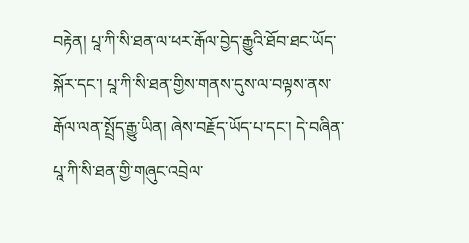བརྟེན། པཱ་ཀི་སི་ཐན་ལ་ཕར་རྒོལ་བྱེད་རྒྱུའི་ཐོབ་ཐང་ཡོད་སྐོར་དང་། པཱ་ཀི་སི་ཐན་གྱིས་གནས་དུས་ལ་བལྟས་ནས་རྒོལ་ལན་སྤྲོད་རྒྱུ་ཡིན། ཞེས་བརྗོད་ཡོད་པ་དང་། དེ་བཞིན་པཱ་ཀི་སི་ཐན་གྱི་གཞུང་འབྲེལ་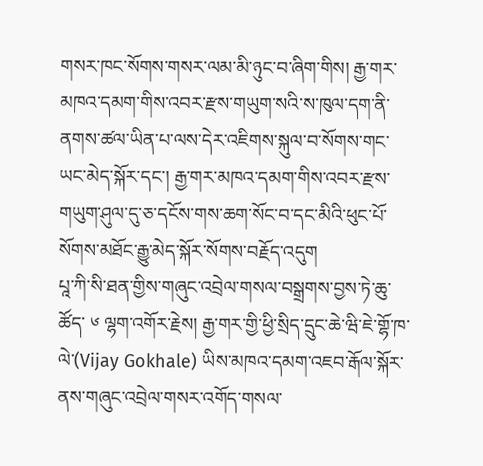གསར་ཁང་སོགས་གསར་ལམ་མི་ཉུང་བ་ཞིག་གིས། རྒྱ་གར་མཁའ་དམག་གིས་འབར་རྫས་གཡུག་སའི་ས་ཁུལ་དག་ནི་ནགས་ཚལ་ཡིན་པ་ལས་དེར་འཇིགས་སྐུལ་བ་སོགས་གང་ཡང་མེད་སྐོར་དང་། རྒྱ་གར་མཁའ་དམག་གིས་འབར་རྫས་གཡུག་ཤུལ་དུ་ཅ་དངོས་གས་ཆག་སོང་བ་དང་མིའི་ཕུང་པོ་སོགས་མཐོང་རྒྱུ་མེད་སྐོར་སོགས་བརྗོད་འདུག
པཱ་ཀི་སི་ཐན་གྱིས་གཞུང་འབྲེལ་གསལ་བསྒྲགས་བྱས་ཏེ་ཆུ་ཚོད་ ༦ ལྷག་འགོར་རྗེས། རྒྱ་གར་གྱི་ཕྱི་སྲིད་དྲུང་ཆེ་ཝི་ཇེ་གྷོ་ཁ་ལེ་(Vijay Gokhale) ཡིས་མཁའ་དམག་འཇབ་རྒོལ་སྐོར་ནས་གཞུང་འབྲེལ་གསར་འགོད་གསལ་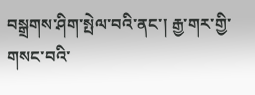བསྒྲགས་ཤིག་སྤེལ་བའི་ནང་། རྒྱ་གར་གྱི་གསང་བའི་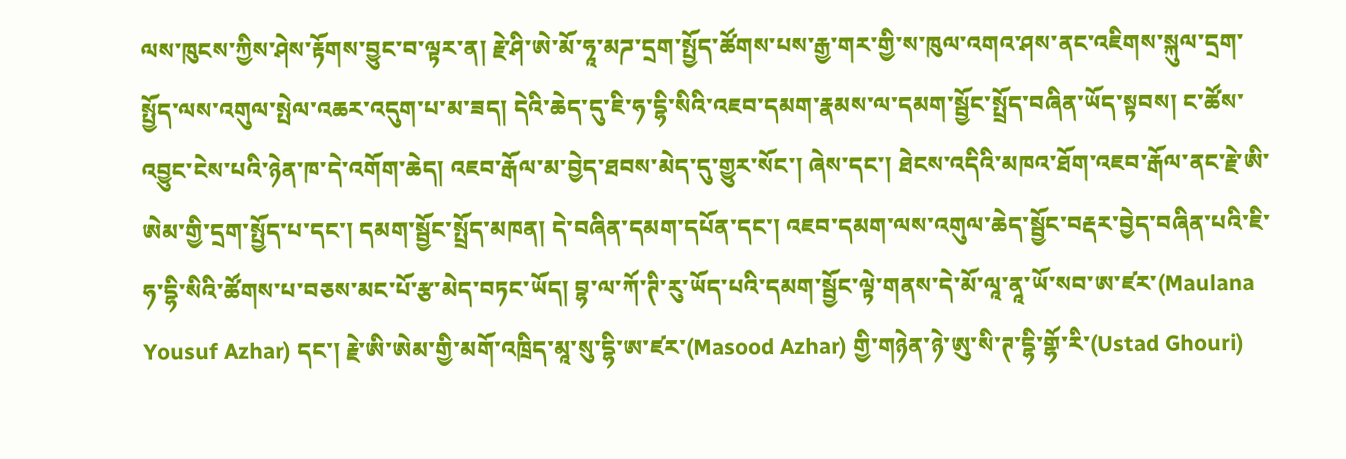ལས་ཁུངས་ཀྱིས་ཤེས་རྟོགས་བྱུང་བ་ལྟར་ན། རྗེ་ཤི་ཨེ་མོ་ཧཱ་མཌ་དྲག་སྤྱོད་ཚོགས་པས་རྒྱ་གར་གྱི་ས་ཁུལ་འགའ་ཤས་ནང་འཇིགས་སྐུལ་དྲག་སྤྱོད་ལས་འགུལ་སྤེལ་འཆར་འདུག་པ་མ་ཟད། དེའི་ཆེད་དུ་ཇི་ཧ་དྷི་སིའི་འཇབ་དམག་རྣམས་ལ་དམག་སྦྱོང་སྤྲོད་བཞིན་ཡོད་སྟབས། ང་ཚོས་འབྱུང་ངེས་པའི་ཉེན་ཁ་དེ་འགོག་ཆེད། འཇབ་རྒོལ་མ་བྱེད་ཐབས་མེད་དུ་གྱུར་སོང་། ཞེས་དང་། ཐེངས་འདིའི་མཁའ་ཐོག་འཇབ་རྒོལ་ནང་རྗེ་ཨི་ཨེམ་གྱི་དྲག་སྤྱོད་པ་དང་། དམག་སྦྱོང་སྤྲོད་མཁན། དེ་བཞིན་དམག་དཔོན་དང་། འཇབ་དམག་ལས་འགུལ་ཆེད་སྦྱོང་བརྡར་བྱེད་བཞིན་པའི་ཇི་ཧ་དྷི་སིའི་ཚོགས་པ་བཅས་མང་པོ་རྩ་མེད་བཏང་ཡོད། བྷ་ལ་ཀོ་ཊི་རུ་ཡོད་པའི་དམག་སྦྱོང་ལྟེ་གནས་དེ་མོ་ལཱ་ནཱ་ཡོ་སབ་ཨ་ཛར་(Maulana Yousuf Azhar) དང་། རྗེ་ཨི་ཨེམ་གྱི་མགོ་འཁྲིད་མཱ་སུ་དྷི་ཨ་ཛར་(Masood Azhar) གྱི་གཉེན་ཉེ་ཨུ་སི་ཊ་དྷི་གྷོ་རི་(Ustad Ghouri)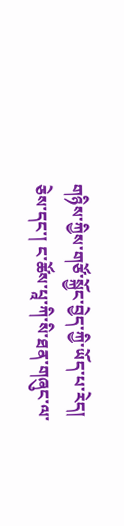གཉིས་ཀྱིས་གཙོ་སྐྱོང་བྱེད་ཀྱི་ཡོད་པ་རེད། ཅེས་དང་། ང་ཚོས་པཱ་ཀི་སི་ཐན་གཞུང་ལ་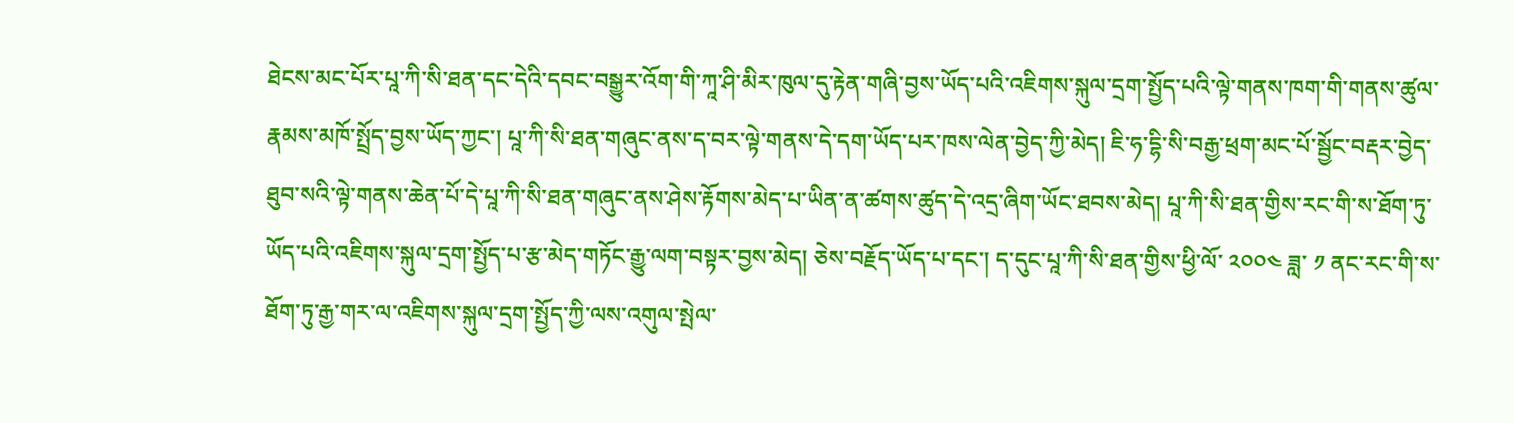ཐེངས་མང་པོར་པཱ་ཀི་སི་ཐན་དང་དེའི་དབང་བསྒྱུར་འོག་གི་ཀཱ་ཤི་མིར་ཁུལ་དུ་རྟེན་གཞི་བྱས་ཡོད་པའི་འཇིགས་སྐུལ་དྲག་སྤྱོད་པའི་ལྟེ་གནས་ཁག་གི་གནས་ཚུལ་རྣམས་མཁོ་སྤྲོད་བྱས་ཡོད་ཀྱང་། པཱ་ཀི་སི་ཐན་གཞུང་ནས་ད་བར་ལྟེ་གནས་དེ་དག་ཡོད་པར་ཁས་ལེན་བྱེད་ཀྱི་མེད། ཇི་ཧ་དྷི་སི་བརྒྱ་ཕྲག་མང་པོ་སྦྱོང་བརྡར་བྱེད་ཐུབ་སའི་ལྟེ་གནས་ཆེན་པོ་དེ་པཱ་ཀི་སི་ཐན་གཞུང་ནས་ཤེས་རྟོགས་མེད་པ་ཡིན་ན་ཚགས་ཚུད་དེ་འདྲ་ཞིག་ཡོང་ཐབས་མེད། པཱ་ཀི་སི་ཐན་གྱིས་རང་གི་ས་ཐོག་ཏུ་ཡོད་པའི་འཇིགས་སྐུལ་དྲག་སྤྱོད་པ་རྩ་མེད་གཏོང་རྒྱུ་ལག་བསྟར་བྱས་མེད། ཅེས་བརྗོད་ཡོད་པ་དང་། ད་དུང་པཱ་ཀི་སི་ཐན་གྱིས་ཕྱི་ལོ་ ༢༠༠༤ ཟླ་ ༡ ནང་རང་གི་ས་ཐོག་ཏུ་རྒྱ་གར་ལ་འཇིགས་སྐུལ་དྲག་སྤྱོད་ཀྱི་ལས་འགུལ་སྤེལ་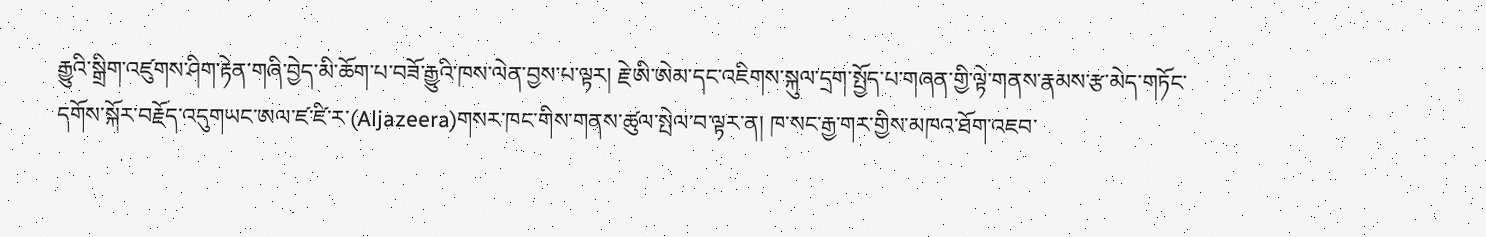རྒྱུའི་སྒྲིག་འཛུགས་ཤིག་རྟེན་གཞི་བྱེད་མི་ཆོག་པ་བཟོ་རྒྱུའི་ཁས་ལེན་བྱས་པ་ལྟར། རྗེ་ཨི་ཨེམ་དང་འཇིགས་སྐུལ་དྲག་སྤྱོད་པ་གཞན་གྱི་ལྟེ་གནས་རྣམས་རྩ་མེད་གཏོང་དགོས་སྐོར་བརྗོད་འདུགཡང་ཨལ་ཛ་ཛི་ར་(Aljazeera)གསར་ཁང་གིས་གནས་ཚུལ་སྤེལ་བ་ལྟར་ན། ཁ་སང་རྒྱ་གར་གྱིས་མཁའ་ཐོག་འཇབ་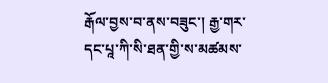རྒོལ་བྱས་བ་ནས་བཟུང་། རྒྱ་གར་དང་པཱ་ཀི་སི་ཐན་གྱི་ས་མཚམས་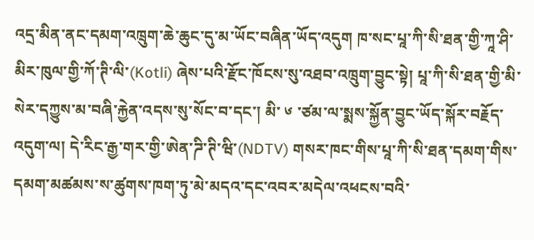འདྲ་མིན་ནང་དམག་འཁྲུག་ཆེ་ཆུང་དུ་མ་ཡོང་བཞིན་ཡོད་འདུག ཁ་སང་པཱ་ཀི་སི་ཐན་གྱི་ཀཱ་ཤི་མིར་ཁུལ་གྱི་ཀོ་ཊི་ལི་(Kotli) ཞེས་པའི་རྫོང་ཁོངས་སུ་འཐབ་འཁྲུག་བྱུང་སྟེ། པཱ་ཀི་སི་ཐན་གྱི་མི་སེར་དཀྱུས་མ་བཞི་རྐྱེན་འདས་སུ་སོང་བ་དང་། མི་ ༦ ་ཙམ་ལ་སྨས་སྐྱོན་བྱུང་ཡོད་སྐོར་བརྗོད་འདུག་ལ། དེ་རིང་རྒྱ་གར་གྱི་ཨེན་ཌི་ཊི་ཝི་(NDTV) གསར་ཁང་གིས་པཱ་ཀི་སི་ཐན་དམག་གིས་དམག་མཚམས་ས་ཚུགས་ཁག་ཏུ་མེ་མདའ་དང་འབར་མདེལ་འཕངས་བའི་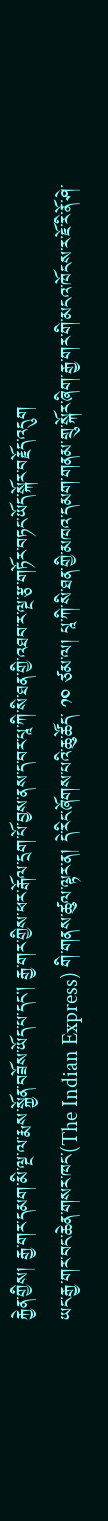རྐྱེན་གྱིས། རྒྱ་གར་དམག་མི་ལྔ་ལ་རྨས་སྐྱོན་བཟོས་ཡོད་པ་དང། རྒྱ་གར་གྱིས་ཕར་རྒོལ་དྲག་པོ་བྱས་ནས་ད་བར་པཱ་ཀི་སི་ཐན་གྱི་འཐབ་ར་ལྔ་རྩ་གཏོར་བཏང་ཡོད་སྐོར་བརྗོད་འདུག
ཡང་རྒྱ་གར་བང་ཆེན་གསར་ཁང་(The Indian Express) གི་གནས་ཚུལ་ལྟར་ན། དེ་རིང་ཞོགས་པའི་ཆུ་ཚོད་ ༡༠ ཙམ་ལ། པཱ་ཀི་སི་ཐན་གྱི་མཁའ་དམག་གནམ་གྲུ་སྐོར་ཞིག་རྒྱ་གར་གི་མངའ་ཁོངས་ར་ཇོ་རི་ནོ་ཤེ་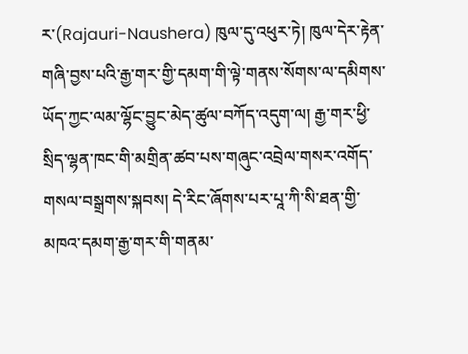ར་(Rajauri-Naushera) ཁུལ་དུ་འཕུར་ཏེ། ཁུལ་དེར་རྟེན་གཞི་བྱས་པའི་རྒྱ་གར་གྱི་དམག་གི་ལྟེ་གནས་སོགས་ལ་དམིགས་ཡོད་ཀྱང་ལམ་ལྷོང་བྱུང་མེད་ཚུལ་བཀོད་འདུག་ལ། རྒྱ་གར་ཕྱི་སྲིད་ལྷན་ཁང་གི་མགྲིན་ཚབ་པས་གཞུང་འབྲེལ་གསར་འགོད་གསལ་བསྒྲགས་སྐབས། དེ་རིང་ཞོགས་པར་པཱ་ཀི་སི་ཐན་གྱི་མཁའ་དམག་རྒྱ་གར་གི་གནམ་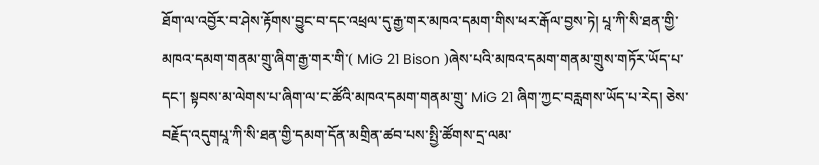ཐོག་ལ་འབྱོར་བ་ཤེས་རྟོགས་བྱུང་བ་དང་འཕྲལ་དུ་རྒྱ་གར་མཁའ་དམག་གིས་ཕར་རྒོལ་བྱས་ཏེ། པཱ་ཀི་སི་ཐན་གྱི་མཁའ་དམག་གནམ་གྲུ་ཞིག་རྒྱ་གར་གི་( MiG 21 Bison )ཞེས་པའི་མཁའ་དམག་གནམ་གྲུས་གཏོར་ཡོད་པ་དང་། སྟབས་མ་ལེགས་པ་ཞིག་ལ་ང་ཚོའི་མཁའ་དམག་གནམ་གྲུ་ MiG 21 ཞིག་ཀྱང་བརླགས་ཡོད་པ་རེད། ཅེས་བརྗོད་འདུགཔཱ་ཀི་སི་ཐན་གྱི་དམག་དོན་མགྲིན་ཚབ་པས་སྤྱི་ཚོགས་དྲ་ལམ་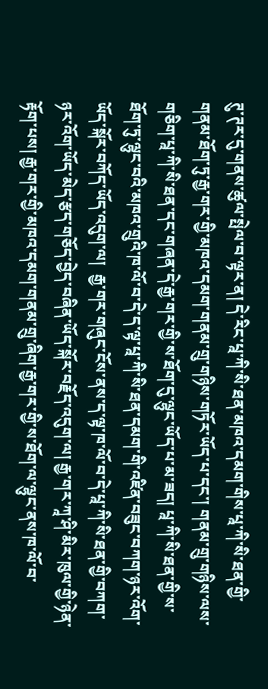ཊུ་ཊར་དུ་གནས་ཚུལ་སྤེལ་བ་ལྟར་ན། དེ་རིང་པཱ་ཀི་སི་ཐན་མཁའ་དམག་གིས་པཱ་ཀི་སི་ཐན་གྱི་གནམ་ཐོག་ཏུ་རྒྱ་གར་གྱི་མཁའ་དམག་གནམ་གྲུ་གཉིས་གཏོར་ཡོད་པ་དང་། གནམ་གྲུ་གཉིས་ལས་གཅིག་པཱ་ཀི་སི་ཐན་དང་གཞན་དེ་རྒྱ་གར་གྱི་ས་ཐོག་དུ་ལྷུང་ཡོད་པ་མ་ཟད། པཱ་ཀི་སི་ཐན་གྱི་ས་ཐོག་ཏུ་ལྷུང་བའི་མཁའ་གྲུའི་ཁ་ལོ་བ་དེ་ད་ལྟ་པཱ་ཀི་སི་ཐན་དམག་གི་འཛིན་བཟུང་བཀག་ཉར་འོག་ཡོད་སྐོར་བཀོད་ཡོད་འདུག་ལ།  རྒྱ་གར་གཞུང་ངོས་ནས་ད་ལྟ་ཁ་ལོ་བ་དེ་པཱ་ཀི་སི་ཐན་གྱི་བཀག་ཉར་འོག་ཡོད་མེད་རྩད་གཅོད་བྱེད་བཞིན་ཡོད་སྐོར་བརྗོད་འདུག་ལ། རྒྱ་གར་ཀཱ་ཤི་མིར་ཁུལ་གྱི་ཉེན་རྟོག་པས། རྒྱ་གར་གྱི་མཁའ་དམག་གནམ་གྲུ་ཞིག་རྒྱ་གར་གྱི་ས་ཐོག་ལ་ལྷུང་ནས་ཁ་ལོ་བ་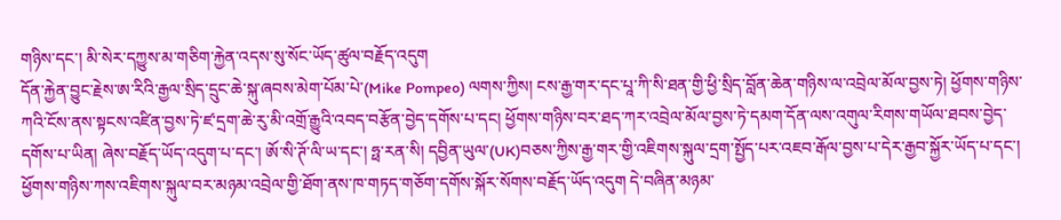གཉིས་དང་། མི་སེར་དཀྱུས་མ་གཅིག་རྐྱེན་འདས་སུ་སོང་ཡོད་ཚུལ་བརྗོད་འདུག
དོན་རྐྱེན་བྱུང་རྗེས་ཨ་རིའི་རྒྱལ་སྲིད་དྲུང་ཆེ་སྐུ་ཞབས་མེག་པོམ་པེ་(Mike Pompeo) ལགས་ཀྱིས། ངས་རྒྱ་གར་དང་པཱ་ཀི་སི་ཐན་གྱི་ཕྱི་སྲིད་བློན་ཆེན་གཉིས་ལ་འབྲེལ་མོལ་བྱས་ཏེ། ཕྱོགས་གཉིས་ཀའི་ངོས་ནས་སྟངས་འཛིན་བྱས་ཏེ་ཛ་དྲག་ཆེ་རུ་མི་འགྲོ་རྒྱུའི་འབད་བརྩོན་བྱེད་དགོས་པ་དང། ཕྱོགས་གཉིས་བར་ཐད་ཀར་འབྲེལ་མོལ་བྱས་ཏེ་དམག་དོན་ལས་འགུལ་རིགས་གཡོལ་ཐབས་བྱེད་དགོས་པ་ཡིན། ཞེས་བརྗོད་ཡོད་འདུག་པ་དང་། ཨོ་སི་ཊོ་ལི་ཡ་དང་། ཧྥ་རན་སི། དབྱིན་ཡུལ་(UK)བཅས་ཀྱིས་རྒྱ་གར་གྱི་འཇིགས་སྐུལ་དྲག་སྤྱོད་པར་འཇབ་རྒོལ་བྱས་པ་དེར་རྒྱབ་སྐྱོར་ཡོད་པ་དང་། ཕྱོགས་གཉིས་ཀས་འཇིགས་སྐུལ་བར་མཉམ་འབྲེལ་གྱི་ཐོག་ནས་ཁ་གཏད་གཅོག་དགོས་སྐོར་སོགས་བརྗོད་ཡོད་འདུག དེ་བཞིན་མཉམ་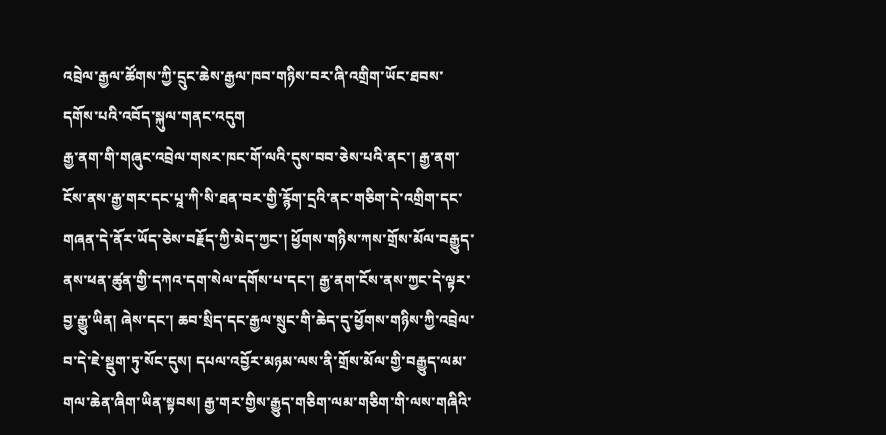འབྲེལ་རྒྱལ་ཚོགས་ཀྱི་དྲུང་ཆེས་རྒྱལ་ཁབ་གཉིས་བར་ཞི་འགྲིག་ཡོང་ཐབས་དགོས་པའི་འབོད་སྐུལ་གནང་འདུག
རྒྱ་ནག་གི་གཞུང་འབྲེལ་གསར་ཁང་གོ་ལའི་དུས་བབ་ཅེས་པའི་ནང་། རྒྱ་ནག་ངོས་ནས་རྒྱ་གར་དང་པཱ་ཀི་སི་ཐན་བར་གྱི་རྙོག་དྲའི་ནང་གཅིག་དེ་འགྲིག་དང་གཞན་དེ་ནོར་ཡོད་ཅེས་བརྗོད་ཀྱི་མེད་ཀྱང་། ཕྱོགས་གཉིས་ཀས་གྲོས་མོལ་བརྒྱུད་ནས་ཕན་ཚུན་གྱི་དཀའ་དག་སེལ་དགོས་པ་དང་། རྒྱ་ནག་ངོས་ནས་ཀྱང་དེ་ལྟར་བྱ་རྒྱུ་ཡིན། ཞེས་དང་། ཆབ་སྲིད་དང་རྒྱལ་སྲུང་གི་ཆེད་དུ་ཕྱོགས་གཉིས་ཀྱི་འབྲེལ་བ་དེ་ཇེ་སྡུག་ཏུ་སོང་དུས། དཔལ་འབྱོར་མཉམ་ལས་ནི་གྲོས་མོལ་གྱི་བརྒྱུད་ལམ་གལ་ཆེན་ཞིག་ཡིན་སྟབས། རྒྱ་གར་གྱིས་རྒྱུད་གཅིག་ལམ་གཅིག་གི་ལས་གཞིའི་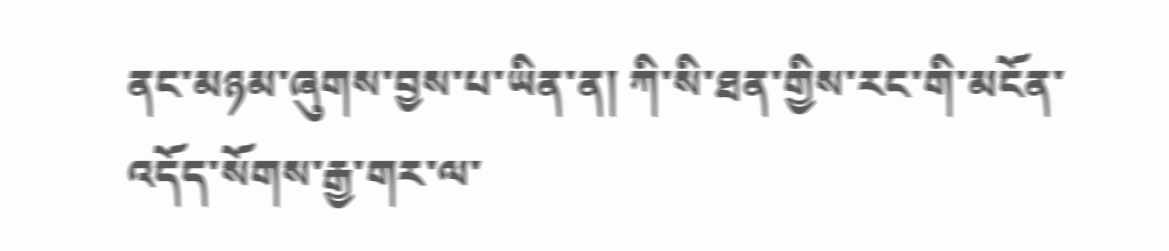ནང་མཉམ་ཞུགས་བྱས་པ་ཡིན་ན། ཀི་སི་ཐན་གྱིས་རང་གི་མངོན་འདོད་སོགས་རྒྱ་གར་ལ་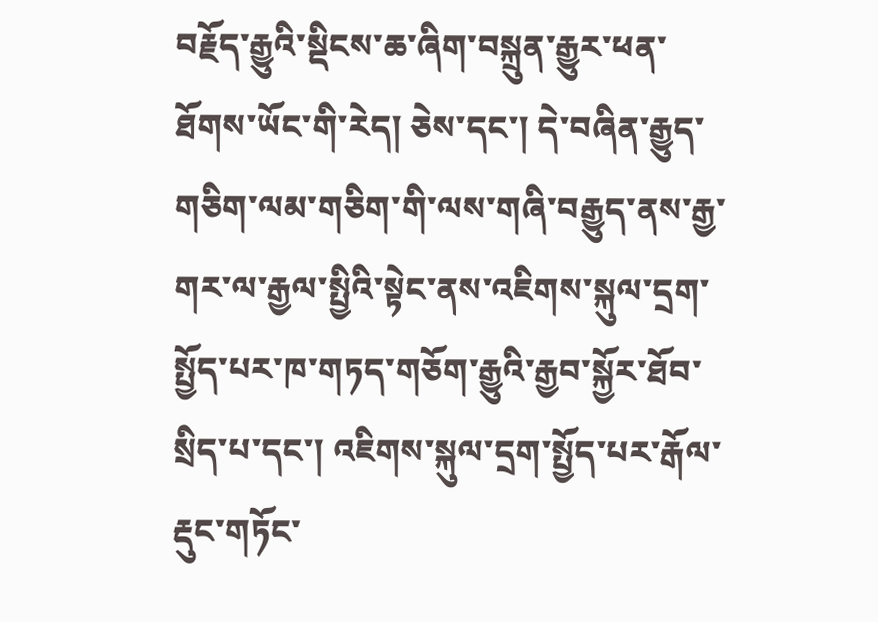བརྗོད་རྒྱུའི་སྡིངས་ཆ་ཞིག་བསྐྲུན་རྒྱུར་ཕན་ཐོགས་ཡོང་གི་རེད། ཅེས་དང་། དེ་བཞིན་རྒྱུད་གཅིག་ལམ་གཅིག་གི་ལས་གཞི་བརྒྱུད་ནས་རྒྱ་གར་ལ་རྒྱལ་སྤྱིའི་སྟེང་ནས་འཇིགས་སྐུལ་དྲག་སྤྱོད་པར་ཁ་གཏད་གཅོག་རྒྱུའི་རྒྱབ་སྐྱོར་ཐོབ་སྲིད་པ་དང་། འཇིགས་སྐུལ་དྲག་སྤྱོད་པར་རྒོལ་རྡུང་གཏོང་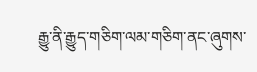རྒྱུ་ནི་རྒྱུད་གཅིག་ལམ་གཅིག་ནང་ཞུགས་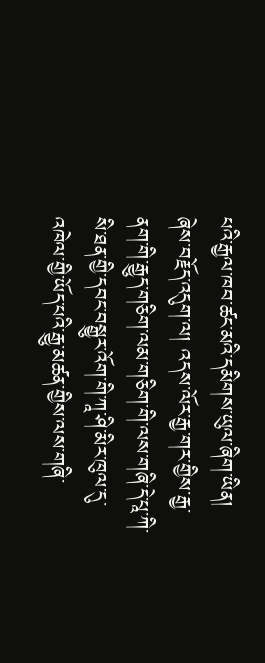པའི་རྒྱལ་ཁབ་ཚང་མའི་དམིགས་ཡུལ་ཞིག་ཡིན། ཞེས་བརྗོད་འདུག་ལ། འདས་ལོར་རྒྱ་གར་གྱིས་རྒྱ་ནག་གི་རྒྱུད་གཅིག་ལམ་གཅིག་གི་ལས་གཞི་དེ་པཱ་ཀི་སི་ཐན་གྱི་དབང་བསྒྱུར་འོག་གི་ཀཱ་ཤི་མིར་ཁུལ་དུ་འཁེལ་གྱི་ཡོད་པའི་རྒྱུ་མཚན་གྱིས་ལས་གཞི་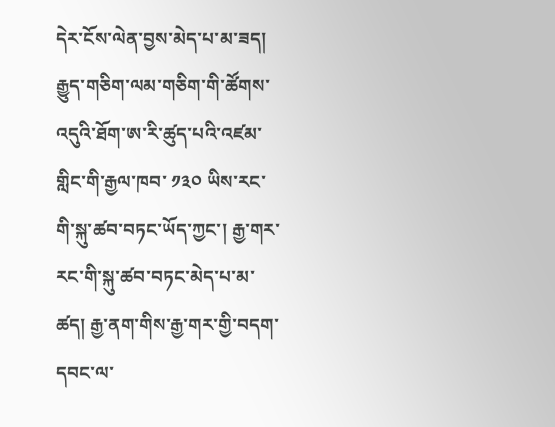དེར་ངོས་ལེན་བྱས་མེད་པ་མ་ཟད། རྒྱུད་གཅིག་ལམ་གཅིག་གི་ཚོགས་འདུའི་ཐོག་ཨ་རི་ཚུད་པའི་འཛམ་གླིང་གི་རྒྱལ་ཁབ་ ༡༣༠ ཡིས་རང་གི་སྐུ་ཚབ་བཏང་ཡོད་ཀྱང་། རྒྱ་གར་རང་གི་སྐུ་ཚབ་བཏང་མེད་པ་མ་ཚད། རྒྱ་ནག་གིས་རྒྱ་གར་གྱི་བདག་དབང་ལ་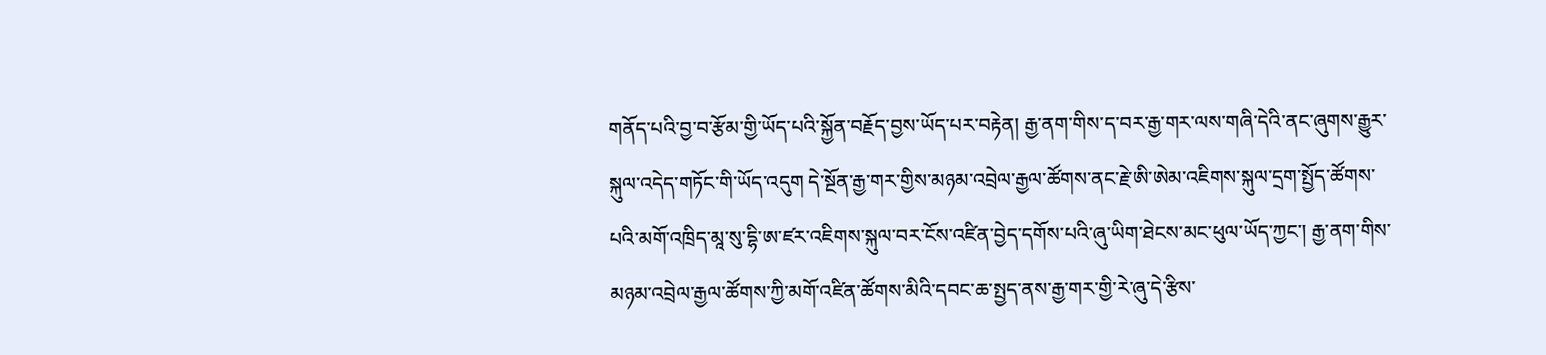གནོད་པའི་བྱ་བ་རྩོམ་གྱི་ཡོད་པའི་སྐྱོན་བརྗོད་བྱས་ཡོད་པར་བརྟེན། རྒྱ་ནག་གིས་ད་བར་རྒྱ་གར་ལས་གཞི་དེའི་ནང་ཞུགས་རྒྱུར་སྐུལ་འདེད་གཏོང་གི་ཡོད་འདུག དེ་སྔོན་རྒྱ་གར་གྱིས་མཉམ་འབྲེལ་རྒྱལ་ཚོགས་ནང་རྗེ་ཨི་ཨེམ་འཇིགས་སྐུལ་དྲག་སྤྱོད་ཚོགས་པའི་མགོ་འཁྲིད་མཱ་སུ་དྷི་ཨ་ཛར་འཇིགས་སྐུལ་བར་ངོས་འཛིན་བྱེད་དགོས་པའི་ཞུ་ཡིག་ཐེངས་མང་ཕུལ་ཡོད་ཀྱང་། རྒྱ་ནག་གིས་མཉམ་འབྲེལ་རྒྱལ་ཚོགས་ཀྱི་མགོ་འཛིན་ཚོགས་མིའི་དབང་ཆ་སྤྱད་ནས་རྒྱ་གར་གྱི་རེ་ཞུ་དེ་རྩིས་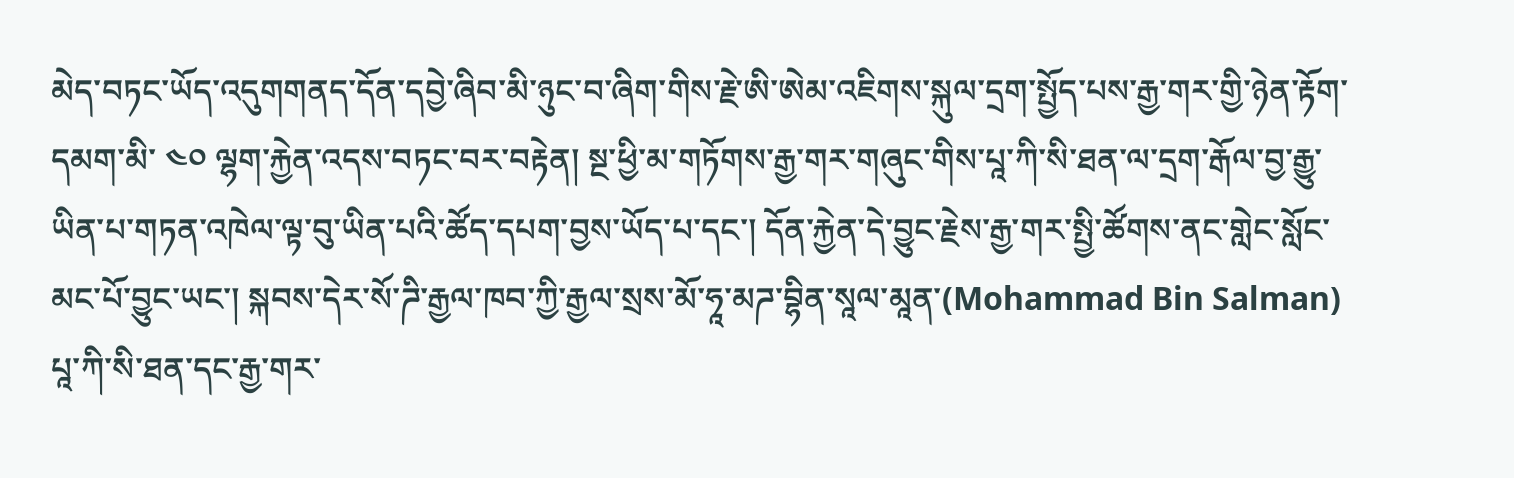མེད་བཏང་ཡོད་འདུགགནད་དོན་དབྱེ་ཞིབ་མི་ཉུང་བ་ཞིག་གིས་རྗེ་ཨི་ཨེམ་འཇིགས་སྐུལ་དྲག་སྤྱོད་པས་རྒྱ་གར་གྱི་ཉེན་རྟོག་དམག་མི་ ༤༠ ལྷག་རྐྱེན་འདས་བཏང་བར་བརྟེན། སྔ་ཕྱི་མ་གཏོགས་རྒྱ་གར་གཞུང་གིས་པཱ་ཀི་སི་ཐན་ལ་དྲག་རྒོལ་བྱ་རྒྱུ་ཡིན་པ་གཏན་འཁེལ་ལྟ་བུ་ཡིན་པའི་ཚོད་དཔག་བྱས་ཡོད་པ་དང་། དོན་རྐྱེན་དེ་བྱུང་རྗེས་རྒྱ་གར་སྤྱི་ཚོགས་ནང་གླེང་སློང་མང་པོ་བྱུང་ཡང་། སྐབས་དེར་སོ་ཌི་རྒྱལ་ཁབ་ཀྱི་རྒྱལ་སྲས་མོ་ཧཱ་མཌ་བྷིན་སཱལ་མཱན་(Mohammad Bin Salman) པཱ་ཀི་སི་ཐན་དང་རྒྱ་གར་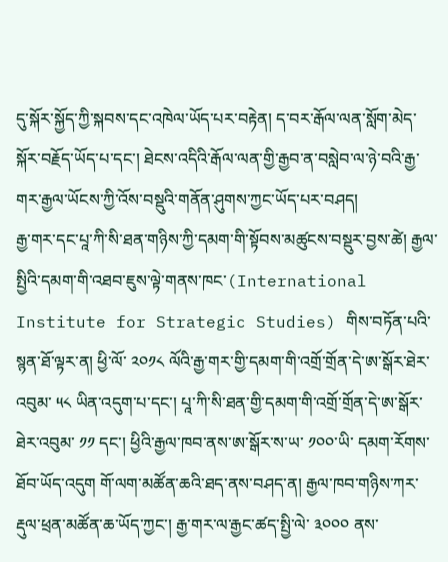དུ་སྐོར་སྐྱོད་ཀྱི་སྐབས་དང་འཁེལ་ཡོད་པར་བརྟེན། ད་བར་རྒོལ་ལན་སློག་མེད་སྐོར་བརྗོད་ཡོད་པ་དང་། ཐེངས་འདིའི་རྒོལ་ལན་གྱི་རྒྱབ་ན་བསླེབ་ལ་ཉེ་བའི་རྒྱ་གར་རྒྱལ་ཡོངས་ཀྱི་འོས་བསྡུའི་གནོན་ཤུགས་ཀྱང་ཡོད་པར་བཤད།
རྒྱ་གར་དང་པཱ་ཀི་སི་ཐན་གཉིས་ཀྱི་དམག་གི་སྟོབས་མཚུངས་བསྡུར་བྱས་ཚེ། རྒྱལ་སྤྱིའི་དམག་གི་འཐབ་ཇུས་ལྟེ་གནས་ཁང་(International Institute for Strategic Studies) གིས་བཏོན་པའི་སྙན་ཐོ་ལྟར་ན། ཕྱི་ལོ་ ༢༠༡༨ ལོའི་རྒྱ་གར་གྱི་དམག་གི་འགྲོ་གྲོན་དེ་ཨ་སྒོར་ཐེར་འབུམ་ ༥༨ ཡིན་འདུག་པ་དང་། པཱ་ཀི་སི་ཐན་གྱི་དམག་གི་འགྲོ་གྲོན་དེ་ཨ་སྒོར་ཐེར་འབུམ་ ༡༡ དང་། ཕྱིའི་རྒྱལ་ཁབ་ནས་ཨ་སྒོར་ས་ཡ་ ༡༠༠་ཡི་ དམག་རོགས་ཐོབ་ཡོད་འདུག གོ་ལག་མཚོན་ཆའི་ཐད་ནས་བཤད་ན། རྒྱལ་ཁབ་གཉིས་ཀར་རྡུལ་ཕྲན་མཚོན་ཆ་ཡོད་ཀྱང་། རྒྱ་གར་ལ་རྒྱང་ཚད་སྤྱི་ལེ་ ༣༠༠༠ ནས་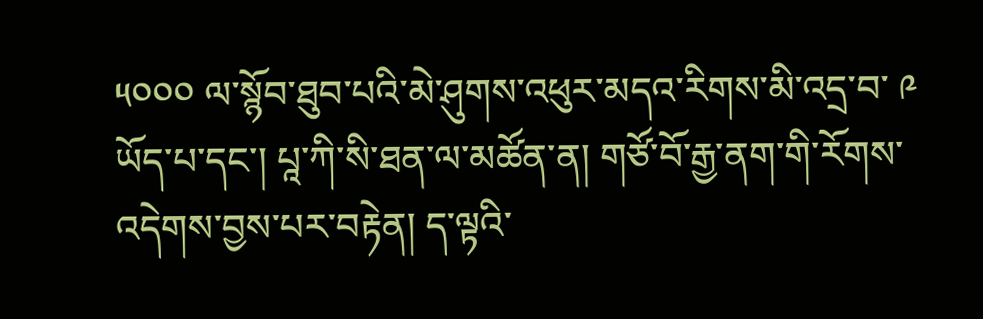༥༠༠༠ ལ་སྙོབ་ཐུབ་པའི་མེ་ཤུགས་འཕུར་མདའ་རིགས་མི་འདྲ་བ་ ༩ ཡོད་པ་དང་། པཱ་ཀི་སི་ཐན་ལ་མཚོན་ན། གཙོ་བོ་རྒྱ་ནག་གི་རོགས་འདེགས་བྱས་པར་བརྟེན། ད་ལྟའི་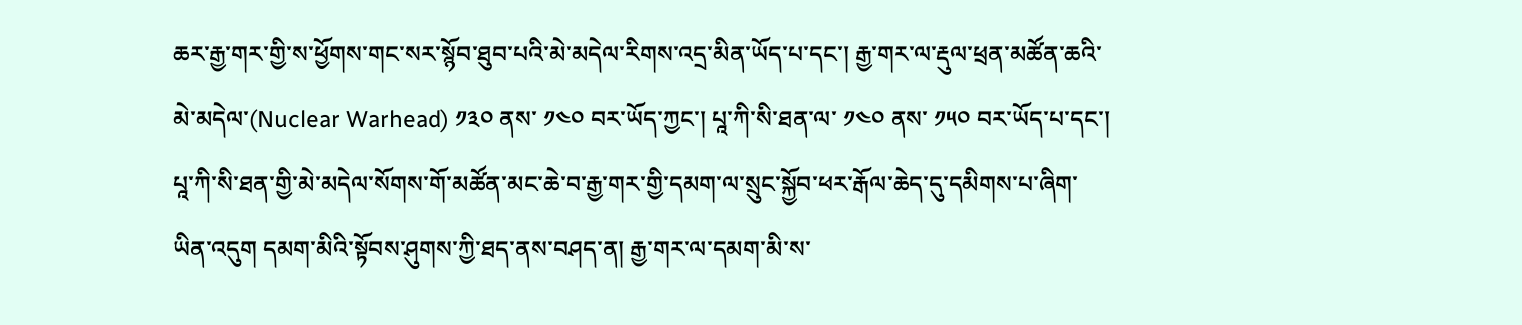ཆར་རྒྱ་གར་གྱི་ས་ཕྱོགས་གང་སར་སྙོབ་ཐུབ་པའི་མེ་མདེལ་རིགས་འདྲ་མིན་ཡོད་པ་དང་། རྒྱ་གར་ལ་རྡུལ་ཕྲན་མཚོན་ཆའི་མེ་མདེལ་(Nuclear Warhead) ༡༣༠ ནས་ ༡༤༠ བར་ཡོད་ཀྱང་། པཱ་ཀི་སི་ཐན་ལ་ ༡༤༠ ནས་ ༡༥༠ བར་ཡོད་པ་དང་། པཱ་ཀི་སི་ཐན་གྱི་མེ་མདེལ་སོགས་གོ་མཚོན་མང་ཆེ་བ་རྒྱ་གར་གྱི་དམག་ལ་སྲུང་སྐྱོབ་ཕར་རྒོལ་ཆེད་དུ་དམིགས་པ་ཞིག་ཡིན་འདུག དམག་མིའི་སྟོབས་ཤུགས་ཀྱི་ཐད་ནས་བཤད་ན། རྒྱ་གར་ལ་དམག་མི་ས་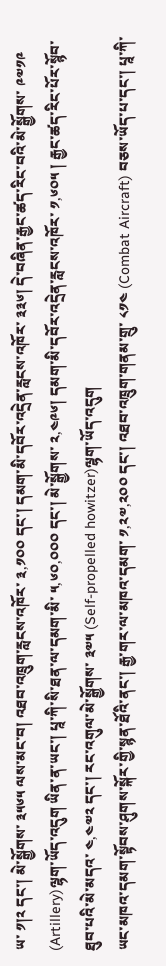ཡ་ ༡།༢ དང་། མེ་སྒྱོགས་ ༣༥༦༥ ལས་མང་བ། འཐབ་འཁྲུག་རླངས་འཁོར་ ༣,༡༠༠ དང་། དམག་མི་དབོར་འདྲེན་རླངས་འཁོར་ ༣༣༦། དེ་བཞིན་རྒྱང་ཚད་རིང་བའི་མེ་སྒྱོགས་ ༩༧༡༩ (Artillery)ལྷག་ཡོད་འདུག ཡིན་ན་ཡང་། པཱ་ཀི་སི་ཐན་ལ་དམག་མི་ ༥,༦༠,༠༠༠ དང་། མེ་སྒྱོགས་ ༢,༤༩༦། དམག་མི་དབོར་འདྲེན་རླངས་འཁོར་ ༡,༦༠༥ ། རྒྱང་ཚད་རིང་པོར་སྙོབ་ཐུབ་པའི་མེ་མདའ་ ༤,༤༧༢ དང་། རང་འགུལ་མེ་སྒྱོགས་ ༣༧༥ (Self-propelled howitzer)ལྷག་ཡོད་འདུག
ཡང་མཁའ་དམག་སྟོབས་ཤུགས་སྐོར་གྱི་སྙན་ཐོའི་ནང་། རྒྱ་གར་ལ་མཁའ་དམག་ ༡,༢༧,༢༠༠ དང་། འཐབ་འཁྲུག་གནམ་གྲུ་ ༨༡༤ (Combat Aircraft) བཅས་ཡོད་པ་དང་། པཱ་ཀི་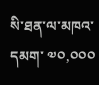སི་ཐན་ལ་མཁའ་དམག་ ༧༠,༠༠༠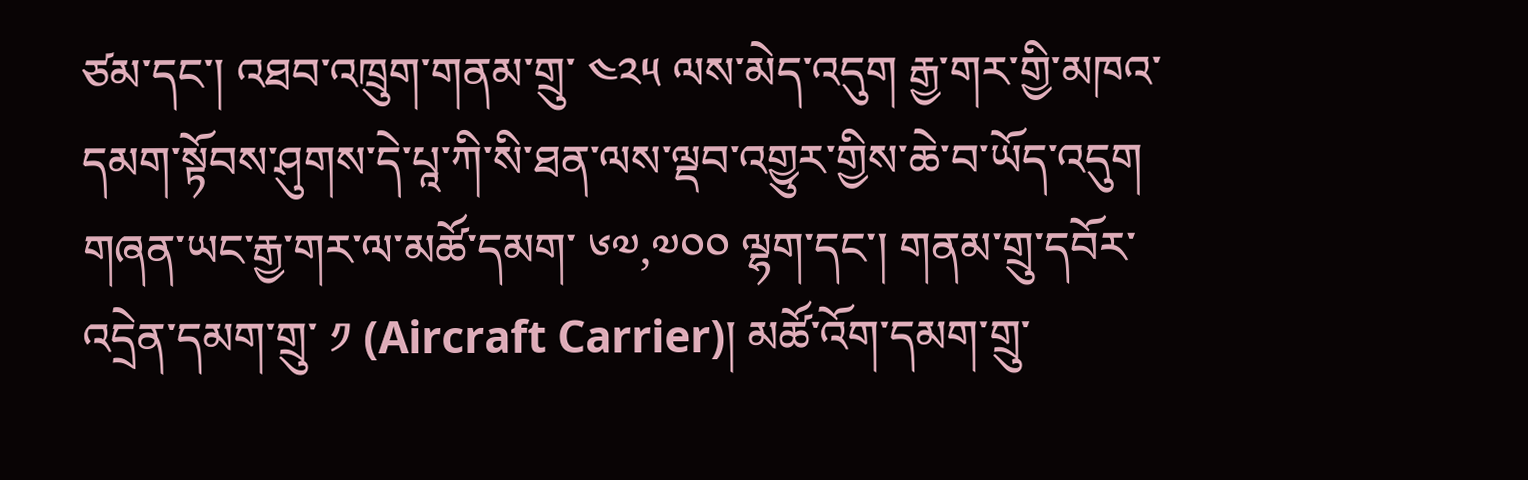ཙམ་དང་། འཐབ་འཁྲུག་གནམ་གྲུ་ ༤༢༥ ལས་མེད་འདུག རྒྱ་གར་གྱི་མཁའ་དམག་སྟོབས་ཤུགས་དེ་པཱ་ཀི་སི་ཐན་ལས་ལྡབ་འགྱུར་གྱིས་ཆེ་བ་ཡོད་འདུག གཞན་ཡང་རྒྱ་གར་ལ་མཚོ་དམག་ ༦༧,༧༠༠ ལྷག་དང་། གནམ་གྲུ་དབོར་འདྲེན་དམག་གྲུ་ ༡ (Aircraft Carrier)། མཚོ་འོག་དམག་གྲུ་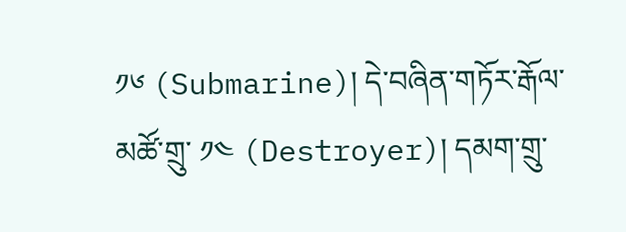༡༦ (Submarine)། དེ་བཞིན་གཏོར་རྒོལ་མཚོ་གྲུ་ ༡༤ (Destroyer)། དམག་གྲུ་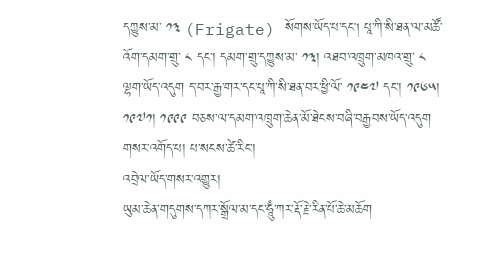དཀྱུས་མ་ ༡༣ (Frigate) སོགས་ཡོད་པ་དང། པཱ་ཀི་སི་ཐན་ལ་མཚོ་འོག་དམག་གྲུ་ ༨ དང་། དམག་གྲུ་དཀྱུས་མ་ ༡༣། འཐབ་འཁྲུག་མཁའ་གྲུ་ ༨ ལྷག་ཡོད་འདུག ད་བར་རྒྱ་གར་དང་པཱ་ཀི་སི་ཐན་བར་ཕྱི་ལོ་ ༡༩༤༧ དང་། ༡༩༦༥། ༡༩༧༡། ༡༩༩༩ བཅས་ལ་དམག་འཁྲུག་ཆེན་མོ་ཐེངས་བཞི་བརྒྱབས་ཡོད་འདུག
གསར་འགོད་པ། པ་སངས་ཚེ་རིང་།
འབྲེལ་ཡོད་གསར་འགྱུར།
ཡུམ་ཆེན་གདུགས་དཀར་སྒྲོལ་མ་དང་ཧཱུྃ་ཀར་རྡོ་རྗེ་རིན་པོ་ཆེ་མཆོག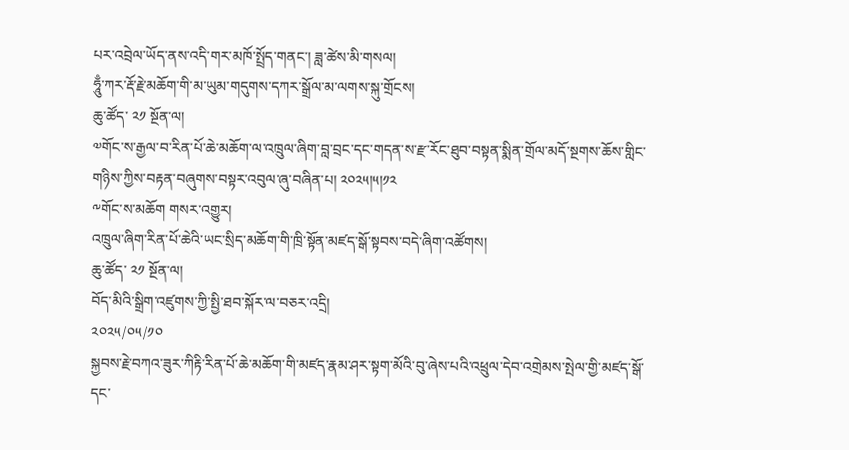པར་འབྲེལ་ཡོད་ནས་འདི་གར་མཁོ་སྤྲོད་གནང་། ཟླ་ཚེས་མི་གསལ།
ཧཱུྃ་ཀར་རྡོ་རྗེ་མཆོག་གི་མ་ཡུམ་གདུགས་དཀར་སྒྲོལ་མ་ལགས་སྐུ་གྲོངས།
ཆུ་ཚོད་ ༢༡ སྔོན་ལ།
༧གོང་ས་རྒྱལ་བ་རིན་པོ་ཆེ་མཆོག་ལ་འཁྲུལ་ཞིག་བླ་བྲང་དང་གདན་ས་རྫ་རོང་ཐུབ་བསྟན་སྨིན་གྲོལ་མདོ་སྔགས་ཆོས་གླིང་གཉིས་ཀྱིས་བརྟན་བཞུགས་བསྟར་འབུལ་ཞུ་བཞིན་པ། ༢༠༢༥།༥།༡༢
༸གོང་ས་མཆོག གསར་འགྱུར།
འཁྲུལ་ཞིག་རིན་པོ་ཆེའི་ཡང་སྲིད་མཆོག་གི་ཁྲི་སྟོན་མཛད་སྒོ་སྟབས་བདེ་ཞིག་འཚོགས།
ཆུ་ཚོད་ ༢༡ སྔོན་ལ།
བོད་མིའི་སྒྲིག་འཛུགས་ཀྱི་སྤྱི་ཐབ་སྐོར་ལ་བཅར་འདྲི།
༢༠༢༥/༠༥/༡༠
སྐྱབས་རྗེ་བཀའ་ཟུར་ཀིརྟི་རིན་པོ་ཆེ་མཆོག་གི་མཛད་རྣམ་ཤར་སྟག་མོའི་བུ་ཞེས་པའི་འཕྲུལ་དེབ་འགྲེམས་སྤེལ་གྱི་མཛད་སྒོ་དང་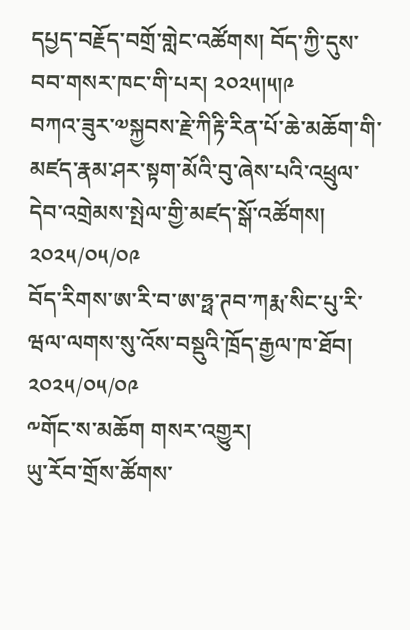དཔྱད་བརྗོད་བགྲོ་གླེང་འཚོགས། བོད་ཀྱི་དུས་བབ་གསར་ཁང་གི་པར། ༢༠༢༥།༥།༩
བཀའ་ཟུར་༧སྐྱབས་རྗེ་ཀིརྟི་རིན་པོ་ཆེ་མཆོག་གི་མཛད་རྣམ་ཤར་སྟག་མོའི་བུ་ཞེས་པའི་འཕྲུལ་དེབ་འགྲེམས་སྤེལ་གྱི་མཛད་སྒོ་འཚོགས།
༢༠༢༥/༠༥/༠༩
བོད་རིགས་ཨ་རི་བ་ཨ་ཧྥ་ཊབ་ཀརྨ་སིང་པུ་རི་ཝལ་ལགས་སུ་འོས་བསྡུའི་ཁྲོད་རྒྱལ་ཁ་ཐོབ།
༢༠༢༥/༠༥/༠༩
༸གོང་ས་མཆོག གསར་འགྱུར།
ཡུ་རོབ་གྲོས་ཚོགས་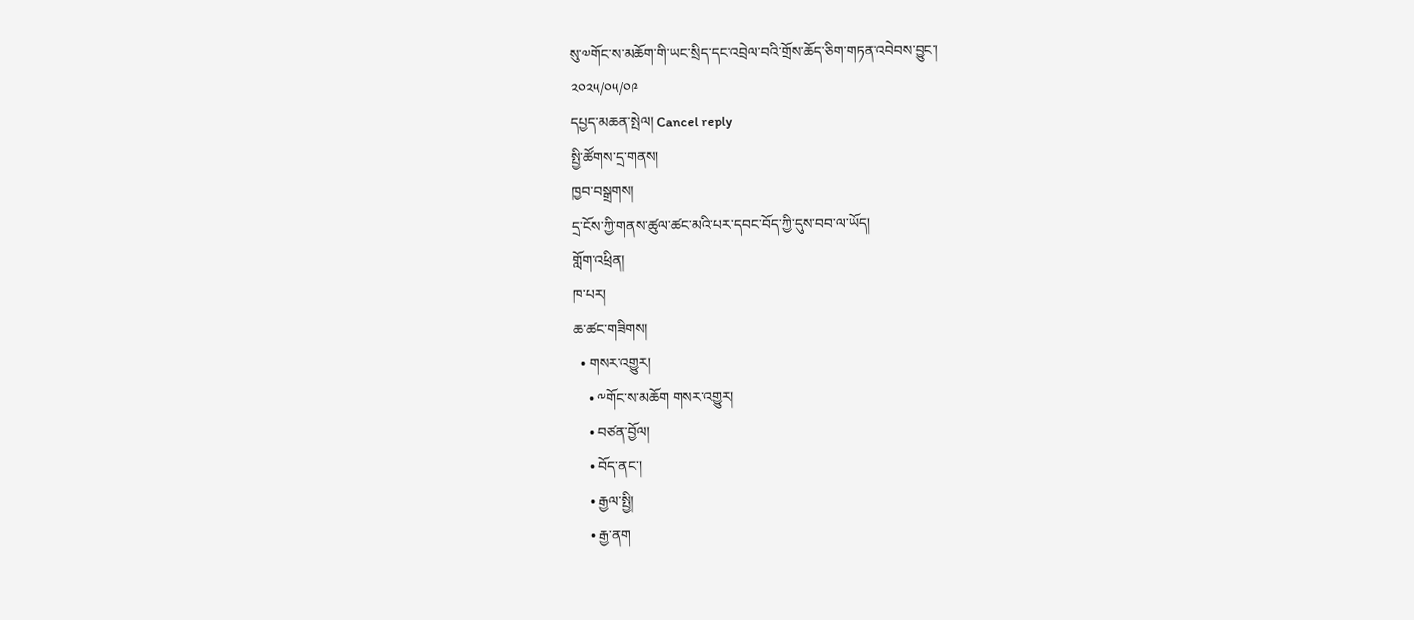སུ་༧གོང་ས་མཆོག་གི་ཡང་སྲིད་དང་འབྲེལ་བའི་གྲོས་ཆོད་ཅིག་གཏན་འབེབས་བྱུང་།
༢༠༢༥/༠༥/༠༩
དཔྱད་མཆན་སྤེལ། Cancel reply
སྤྱི་ཚོགས་དྲ་གནས།
ཁྱབ་བསྒྲགས།
དྲ་ངོས་ཀྱི་གནས་ཚུལ་ཚང་མའི་པར་དབང་བོད་ཀྱི་དུས་བབ་ལ་ཡོད།
གློག་འཕྲིན།
ཁ་པར།
ཆ་ཚང་གཟིགས།
  • གསར་འགྱུར།
    • ༸གོང་ས་མཆོག གསར་འགྱུར།
    • བཙན་བྱོལ།
    • བོད་ནང་།
    • རྒྱལ་སྤྱི།
    • རྒྱ་ནག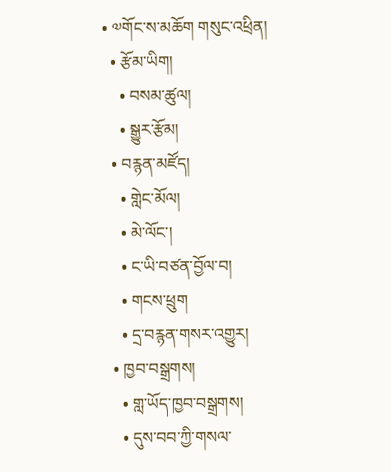• ༧གོང་ས་མཆོག གསུང་འཕྲིན།
  • རྩོམ་ཡིག།
    • བསམ་ཚུལ།
    • སྒྱུར་རྩོམ།
  • བརྙན་མཛོད།
    • གླེང་མོལ།
    • མེ་ལོང་།
    • ང་ཡི་བཙན་བྱོལ་བ།
    • གངས་ཕྲུག
    • དྲ་བརྙན་གསར་འགྱུར།
  • ཁྱབ་བསྒྲགས།
    • གླ་ཡོད་ཁྱབ་བསྒྲགས།
    • དུས་བབ་ཀྱི་གསལ་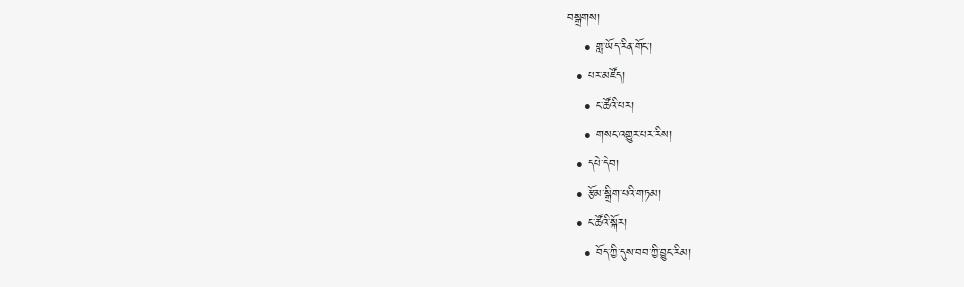བསྒྲགས།
    • གླ་ཡོད་རིན་གོང་།
  • པར་མཛོད།
    • ང་ཚོའི་པར།
    • གསང་འགྱུར་པར་རིས།
  • དཔེ་དེབ།
  • རྩོམ་སྒྲིག་པའི་གཏམ།
  • ང་ཚོའི་སྐོར།
    • བོད་ཀྱི་དུས་བབ་ཀྱི་བྱུང་རིམ།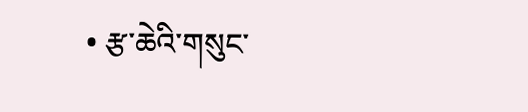• རྩ་ཆེའི་གསུང་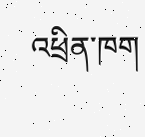འཕྲིན་ཁག